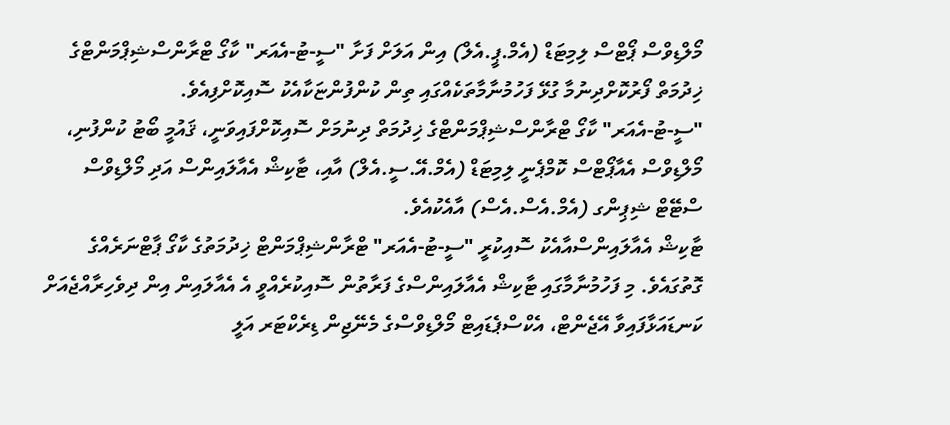މޯލްޑިވްސް ޕޯޓްސް ލިމިޓަޑް (އެމް.ޕީ.އެލް) އިން އަލަށް ފަށާ "ސީ-ޓު-އެއަރ" ކާގޯ ޓްރާންސްޝިޕްމަންޓްގެ ޚިދުމަތް ފޯރުކޮށްދިނުމާ ގުޅޭ ފަހުމުނާމާތަކެއްގައި ތިން ކުންފުންޏަކާއެކު ސޮއިކޮށްފިއެވެ.
"ސީ-ޓު-އެއަރ" ކާގޯ ޓްރާންސްޝިޕްމަންޓްގެ ޚިދުމަތް ދިނުމަށް ސޮއިކޮށްފައިވަނީ، ޤައުމީ ބޯޓު ކުންފުނި، މޯލްޑިވްސް އެއާޕޯޓްސް ކޮމްޕެނީ ލިމިޓަޑް (އެމް.އޭ.ސީ.އެލް) އާއި، ޓާކިޝް އެއާލައިންސް އަދި މޯލްޑިވްސް ސްޓޭޓް ޝިޕިންގ (އެމް.އެސް.އެސް) އާއެކުއެވެ.
ޓާކިޝް އެއާލައިންސްއާއެކު ސޮއިކުރީ "ސީ-ޓު-އެއަރ" ޓްރާންޝިޕްމަންޓް ޚިދުމަތުގެ ކާގޯ ޕާޓްނަރެއްގެ ގޮތުގައެވެ. މި ފަހުމުނާމާގައި ޓާކިޝް އެއާލައިންސްގެ ފަރާތުން ސޮއިކުރެއްވީ އެ އެއާލައިން އިން ދިވެހިރާއްޖެއަށް ކަނޑައަޅާފައިވާ އޭޖެންޓް، އެކްސްޕެޑައިޓް މޯލްޑިވްސްގެ މެނޭޖިން ޑިރެކްޓަރ އަލީ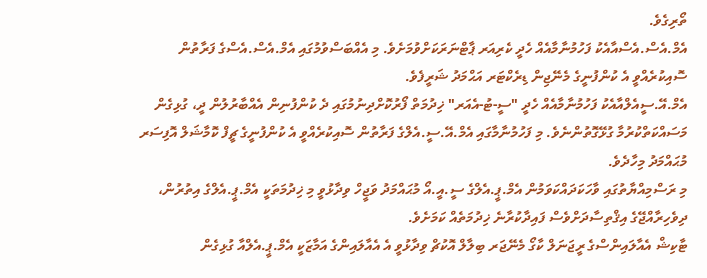ތޯރިގެވެ.
އެމް.އެސް.އެސްއާއެކު ފަހުމުނާމާއެއް ހެދީ ކެރިއަރ ޕާޓްނަރަކަށްވުމަށެވެ. މި އެއްބަސްވުމުގައި އެމް.އެސް.އެސްގެ ފަރާތުން ސޮއިކުރެއްވީ އެ ކުންފުނީގެ މެނޭޖިން ޑިރެކްޓަރ އަޙްމަދު ޝަރީފެވެ.
އެމް.އޭ.ސީއެލްއާއެކު ފަހުމުނާމާއެއް ހެދީ "ސީ-ޓު-އެއަރ" ޚިދުމަތް ފޯރުކޮށްދިނުމުގައި ދެ ކުންފުނިން އެއްބާރުލުން ދީ، ގުޅިގެން މަސައްކަތްކުރުމާ ގުޅޭގޮތުންނެވެ. މި ފަހުމުނާމާގައި އެމް.އޭ.ސީ.އެލްގެ ފަރާތުން ސޮއިކުރެއްވީ އެ ކުންފުނީގެ ޗީފް ކޮމާޝަލް އޮފިސަރ މުޙައްމަދު މިހާދެވެ.
މި ރަސްމިއްޔާތުގައި ވާހަކަދައްކަވަމުން އެމް.ޕީ.އެލްގެ ސީ.އީ.އޯ މުޙައްމަދު ވަޖީހް ވިދާޅުވީ މި ޚިދުމަތަކީ އެމް.ޕީ.އެލްގެ އިތުރުން، ދިވެހިރާއްޖޭގެ އިޤްތިސާދަށްވެސް ފައިދާކުރާނެ ޚިދުމަތެއް ކަމަށެވެ.
ޓާކިޝް އެއާލައިންސްގެ ރީޖަނަލް ކާގޯ މެނޭޖަރ ބިލާލް އޮކުޗް ވިދާޅުވީ އެ އެއާލައިންގެ އަމާޒަކީ އެމް.ޕީ.އެލްއާ ގުޅިގެން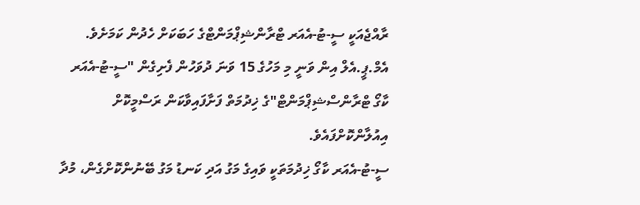ރާއްޖެއަކީ ސީ-ޓު-އެއަރ ޓްރާންޝިޕްމަންޓްގެ ހަބަކަށް ހެދުން ކަމަށެވެ.
އެމް.ޕީ.އެލް އިން ވަނީ މި މަހުގެ 15 ވަނަ ދުވަހުން ފެށިގެން "ސީ-ޓު-އެއަރ ކާގޯ ޓްރާންސްޝިޕްމަންޓް"ގެ ޚިދުމަތް ފަށާފައިވާކަން ރަސްމީކޮށް އިއުލާންކޮށްފައެވެ.
ސީ-ޓު-އެއަރ ކާގޯ ޚިދުމަތަކީ ވައިގެ މަގު އަދި ކަނޑު މަގު ބޭނުންކޮށްގެން، މުދާ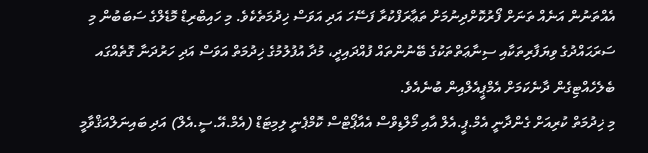އެއްތަނުން އަނެއް ތަނަށް ފޯރުކޮށްދިނުމަށް ތަޢާރަފްކުރާ ފަސޭހަ އަދި އަވަސް ޚިދުމަތެކެވެ. މި ހައިބްރިޑް މޮޑެލްގެ ސަބަބުން މި ސަރަޙައްދުގެ ވިޔަފާރިތަކާއި ސިނާޢަތްތަކުގެ ބޭނުންތައް ފުއްދައިދީ، މުދާ އުފުލުމުގެ ޚިދުމަތް އަވަސް އަދި ހަރުދަނާ ގޮތެއްގައ ބެލެހެއްޓިގެން ދާނެކަމަށް އެމްޕީއެލްއިން ބުނެއެވެ.
މި ޚިދުމަތް ކުރިއަށް ގެންދާނީ އެމް.ޕީ.އެލް އާއި މޯލްޑިވްސް އެއާޕޯޓްސް ކޮމްޕެނީ ލިމިޓަޑް (އެމް.އޭ.ސީ.އެލް) އަދި ބައިނަލްއަޤްވާމީ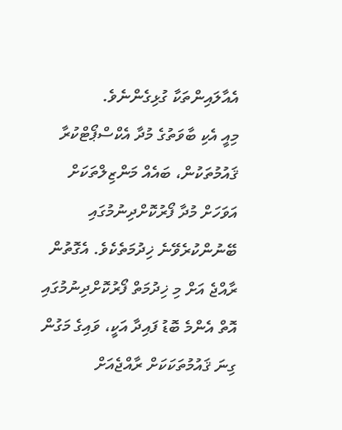އެއާލައިންތަކާ ގުޅިގެންނެވެ.
މިއީ އެކި ބާވަތުގެ މުދާ އެކްސްޕޯޓްކުރާ ޤައުމުތަކުން، ބައެއް މަންޒިލްތަކަށް އަވަހަށް މުދާ ފޯރުކޮށްދިނުމުގައި ބޭނުންކުރެވޭނެ ޚިދުމަތެކެވެ. އެގޮތުން ރާއްޖެ އަށް މި ޚިދުމަތް ފޯރުކޮށްދިނުމުގައި އޮތް އެންމެ ބޮޑު ފައިދާ އަކީ، ވައިގެ މަގުން ގިނަ ޤައުމުތަކަކަށް ރާއްޖެއަށް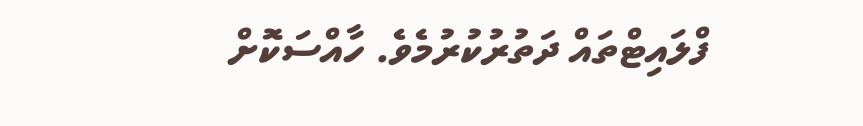ފްލައިޓްތައް ދަތުރުކުރުމެވެ. ހާއްސަކޮށް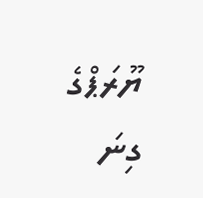ޔޫރަޕްގެ ގިނަ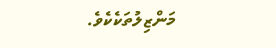މަންޒިލުތަކެކެވެ.